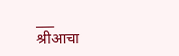___
श्रीआचा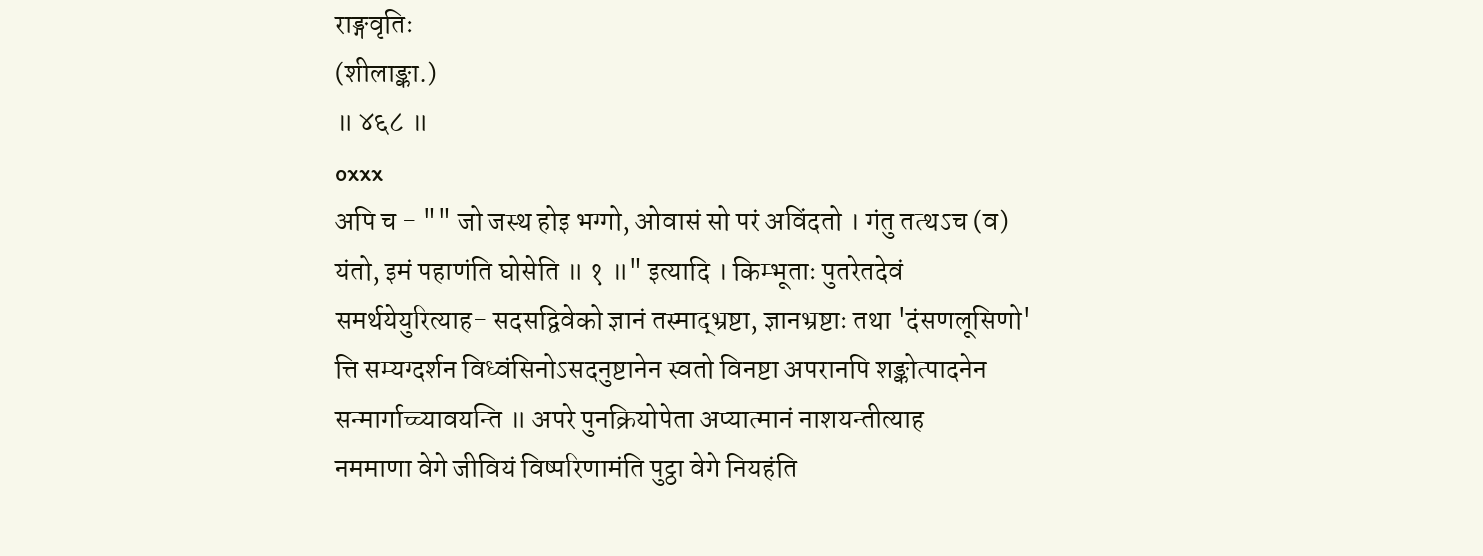राङ्गवृतिः
(शीलाङ्का.)
॥ ४६८ ॥
oxxx
अपि च - "" जो जस्थ होइ भग्गो, ओवासं सो परं अविंदतो । गंतु तत्थऽच (व) यंतो, इमं पहाणंति घोसेति ॥ १ ॥" इत्यादि । किम्भूताः पुतरेतदेवं समर्थयेयुरित्याह- सदसद्विवेको ज्ञानं तस्माद्भ्रष्टा, ज्ञानभ्रष्टाः तथा 'दंसणलूसिणो' त्ति सम्यग्दर्शन विध्वंसिनोऽसदनुष्टानेन स्वतो विनष्टा अपरानपि शङ्कोत्पादनेन सन्मार्गाच्च्यावयन्ति ॥ अपरे पुनक्रियोपेता अप्यात्मानं नाशयन्तीत्याह
नममाणा वेगे जीवियं विष्परिणामंति पुट्ठा वेगे नियहंति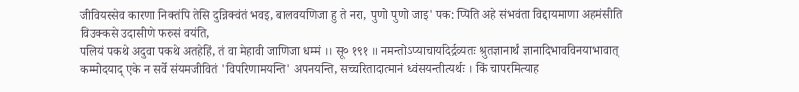जीवियस्सेव कारणा निक्तंपि तेसि दुन्निक्वंतं भवइ, बालवयणिजा हु ते नरा, पुणो पुणो जाइ' पक: प्पिति अहे संभवंता विद्दायमाणा अहमंसीति विउक्कसे उदासीणे फरुसं वयंति,
पलियं पकथे अदुवा पकथे अतहेहिं, तं वा मेहावी जाणिजा धम्मं ।। सू० १९१ ॥ नमन्तोऽप्याचार्यादेर्द्रव्यतः श्रुतज्ञानार्थं ज्ञानादिभावविनयाभावात् कम्मोदयाद् एके न सर्वे संयमजीवितं 'विपरिणामयन्ति' अपनयन्ति, सच्चरितादात्मानं ध्वंसयन्तीत्यर्थः । किं चापरमित्याह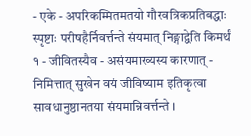- एके - अपरिकम्मितमतयो गौरवत्रिकप्रतिबद्धाः स्पृष्टाः परीषहैर्निवर्त्तन्ते संयमात् निङ्गाद्वेति किमर्थं १ - जीवितस्यैव - असंयमाख्यस्य कारणात् - निमित्तात् सुखेन वयं जीविष्याम इतिकृत्वा सावधानुष्ठानतया संयमान्निवर्त्तन्ते ।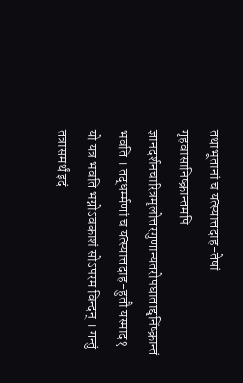तथाभूतानां च यत्स्यात्तदाह-तेषां गृहवासानिष्क्रान्तमपि ज्ञानदर्शनचारित्रमृलोत्तरगुणान्यतरोपघाताद्दृनिंष्क्रान्तं भवति । तद्धर्म्मणां च यत्स्यात्तदाह-हुतौ यस्माद१ यो यत्र भवति भग्नोऽवकाशं सोऽपरम विन्दन् । गन्तुं तत्रासमर्थं इदं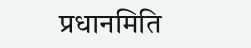प्रधानमिति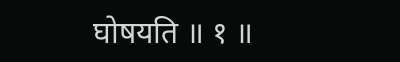घोषयति ॥ १ ॥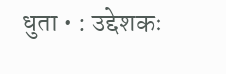धुता • : उद्देशकः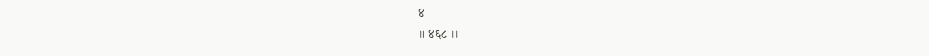४
॥ ४६८ ।।